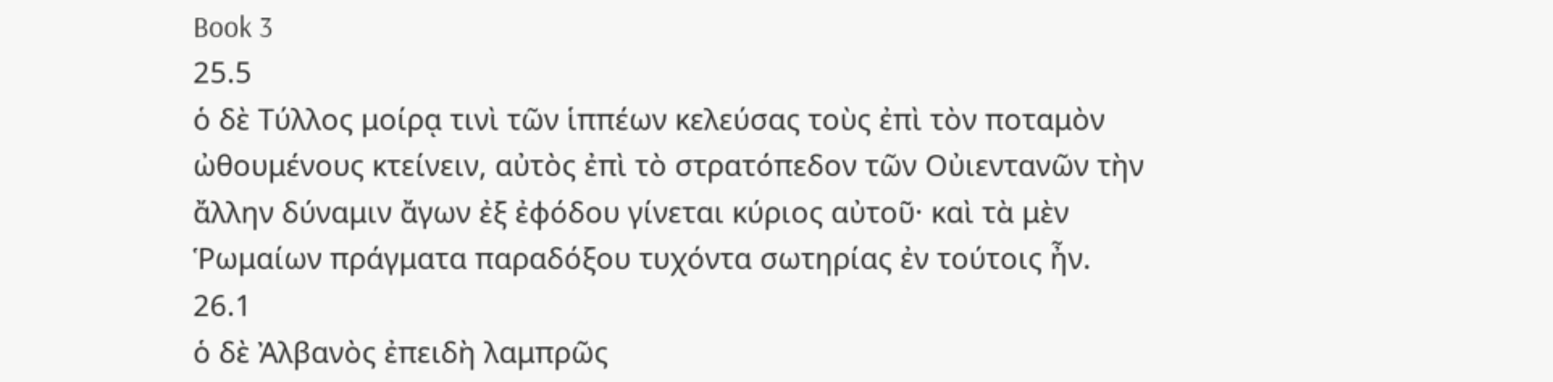Book 3
25.5
ὁ δὲ Τύλλος μοίρᾳ τινὶ τῶν ἱππέων κελεύσας τοὺς ἐπὶ τὸν ποταμὸν ὠθουμένους κτείνειν, αὐτὸς ἐπὶ τὸ στρατόπεδον τῶν Οὐιεντανῶν τὴν ἄλλην δύναμιν ἄγων ἐξ ἐφόδου γίνεται κύριος αὐτοῦ· καὶ τὰ μὲν Ῥωμαίων πράγματα παραδόξου τυχόντα σωτηρίας ἐν τούτοις ἦν.
26.1
ὁ δὲ Ἀλβανὸς ἐπειδὴ λαμπρῶς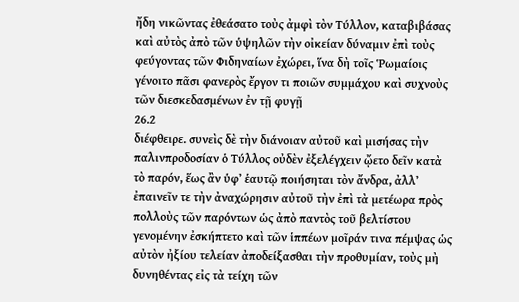ἤδη νικῶντας ἐθεάσατο τοὺς ἀμφὶ τὸν Τύλλον, καταβιβάσας καὶ αὐτὸς ἀπὸ τῶν ὑψηλῶν τὴν οἰκείαν δύναμιν ἐπὶ τοὺς φεύγοντας τῶν Φιδηναίων ἐχώρει, ἵνα δὴ τοῖς Ῥωμαίοις γένοιτο πᾶσι φανερὸς ἔργον τι ποιῶν συμμάχου καὶ συχνοὺς τῶν διεσκεδασμένων ἐν τῇ φυγῇ
26.2
διέφθειρε. συνεὶς δὲ τὴν διάνοιαν αὐτοῦ καὶ μισήσας τὴν παλινπροδοσίαν ὁ Τύλλος οὐδὲν ἐξελέγχειν ᾤετο δεῖν κατὰ τὸ παρόν, ἕως ἂν ὑφʼ ἑαυτῷ ποιήσηται τὸν ἄνδρα, ἀλλʼ ἐπαινεῖν τε τὴν ἀναχώρησιν αὐτοῦ τὴν ἐπὶ τὰ μετέωρα πρὸς πολλοὺς τῶν παρόντων ὡς ἀπὸ παντὸς τοῦ βελτίστου γενομένην ἐσκήπτετο καὶ τῶν ἱππέων μοῖράν τινα πέμψας ὡς αὐτὸν ἠξίου τελείαν ἀποδείξασθαι τὴν προθυμίαν, τοὺς μὴ δυνηθέντας εἰς τὰ τείχη τῶν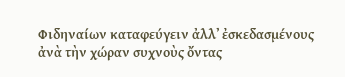Φιδηναίων καταφεύγειν ἀλλʼ ἐσκεδασμένους ἀνὰ τὴν χώραν συχνοὺς ὄντας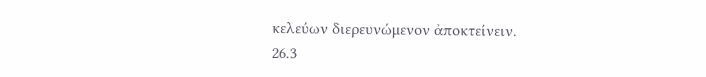κελεύων διερευνώμενον ἀποκτείνειν.
26.3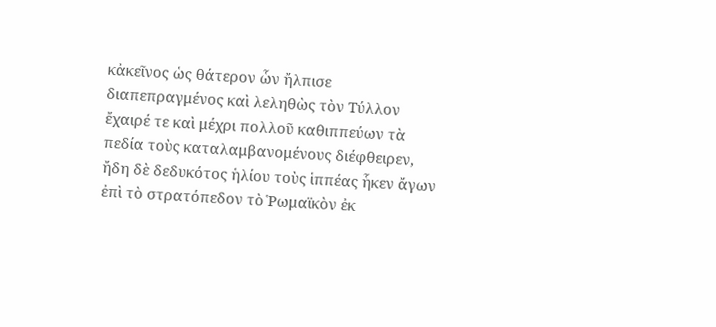κἀκεῖνος ὡς θάτερον ὧν ἤλπισε διαπεπραγμένος καὶ λεληθὼς τὸν Τύλλον ἔχαιρέ τε καὶ μέχρι πολλοῦ καθιππεύων τὰ πεδία τοὺς καταλαμβανομένους διέφθειρεν, ἤδη δὲ δεδυκότος ἡλίου τοὺς ἱππέας ἧκεν ἄγων ἐπὶ τὸ στρατόπεδον τὸ Ῥωμαϊκὸν ἐκ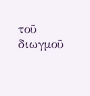τοῦ διωγμοῦ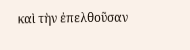καὶ τὴν ἐπελθοῦσαν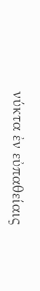νύκτα ἐν εὐπαθείαις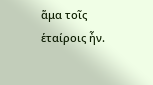ἅμα τοῖς ἑταίροις ἦν.